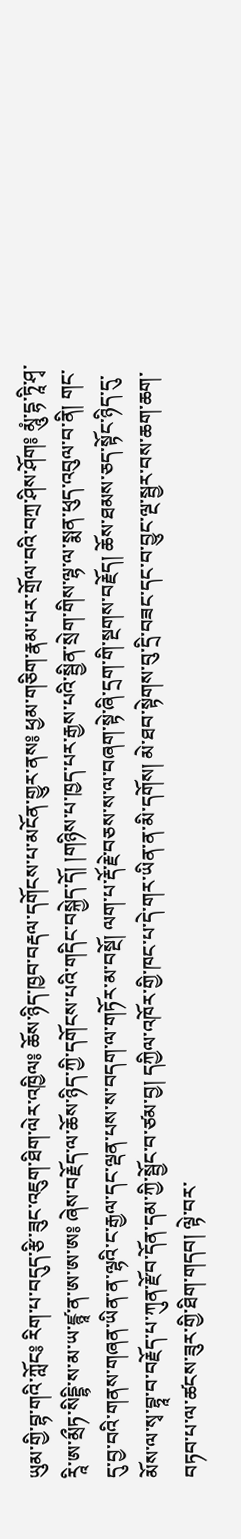ཡུམ་གྱི་བྷ་གའི་ཀློང༔ རིག་པ་བདུད་རྩི་ཟུང་འཇུག་ཐིག་ལེར་འཁྱིལ༔ ཆོས་ཉིད་ཁྱབ་བརྡལ་དགོངས་པ་མངོན་གྱུར་ནས༔ ཕྱམ་གཅིག་རྣམ་པར་གྲོལ་བའི་བཀྲ་ཤིས་ཤོག༔ མཱུཾ་དྷ་ཏཱི་ཤྭ་རཱི་ཨ་མྲྀཏ་སིདྡྷི་ས་མ་ཡ་ཛྙཱ་ན་ཨ་ཨ་ཨ༔ ཞེས་བརྗོད་ལ་ཆོས་ཉིད་ཀྱི་དགོངས་པའི་གདིང་བསྐྱེད་དོ། །གཉིས་པ་ཁྱད་པར་རྒྱས་པའི་སྦྱིན་སྲེག་གིས་ལྷ་ལ་སྨན་ཕུད་འབུལ་བ་ནི། གང་དུ་བྱ་བའི་གནས་གཞན་ཡིན་ན་ལྷའི་ང་རྒྱལ་དང་ལྡན་པས་ས་བདག་ལ་གཏོར་མ་བསྔོ། ལག་པ་རྡོ་རྗེ་བཅས་ས་ལ་བཞག་སྟེ་ཞི་དྲག་གི་སྔགས་བརྗོད། ཆོས་ཐམས་ཅད་སྟོང་ཉིད་དུ་མོས་ལ་སྭ་བྷཱ་བ་བརྗོད་པ་ཀུན་རྫོབ་དོན་དམ་ཀྱི་སྦྱོང་བ་ཙམ་བྱ། དཀྱིལ་འཁོར་གྱི་ཁང་པ་དེ་གར་ཡིན་ན་མི་དགོས། མེ་ཐབ་སྟེགས་བུ་དྲི་བཟང་དང་བ་བྱུང་ལྔ་སྦྱར་བས་ཆག་ཆག་བཏབ་པ་ལ་ཚངས་ཟུར་གྱི་ཐིག་གདབ། ལྟེ་བར་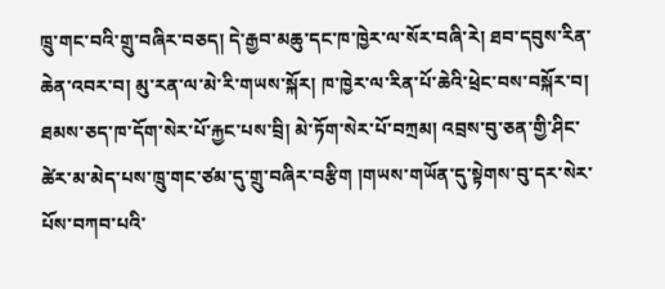ཁྲུ་གང་བའི་གྲུ་བཞིར་བཅད། དེ་རྒྱབ་མཆུ་དང་ཁ་ཁྱེར་ལ་སོར་བཞི་རེ། ཐབ་དབུས་རིན་ཆེན་འབར་བ། མུ་རན་ལ་མེ་རི་གཡས་སྐོར། ཁ་ཁྱེར་ལ་རིན་པོ་ཆེའི་ཕྲེང་བས་བསྐོར་བ། ཐམས་ཅད་ཁ་དོག་སེར་པོ་རྐྱང་པས་བྲི། མེ་ཏོག་སེར་པོ་བཀྲམ། འབྲས་བུ་ཅན་གྱི་ཤིང་ཚེར་མ་མེད་པས་ཁྲུ་གང་ཙམ་དུ་གྲུ་བཞིར་བརྩིག །གཡས་གཡོན་དུ་སྟེགས་བུ་དར་སེར་པོས་བཀབ་པའི་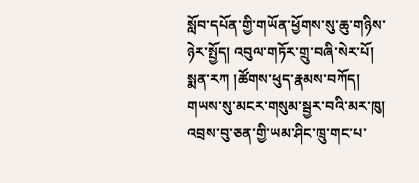སློབ་དཔོན་གྱི་གཡོན་ཕྱོགས་སུ་ཆུ་གཉིས་ཉེར་སྤྱོད། འབུལ་གཏོར་གྲུ་བཞི་སེར་པོ། སྨན་རཀ །ཚོགས་ཕུད་རྣམས་བཀོད། གཡས་སུ་མངར་གསུམ་སྦྱར་བའི་མར་ཁུ། འབྲས་བུ་ཅན་གྱི་ཡམ་ཤིང་ཁྲུ་གང་པ་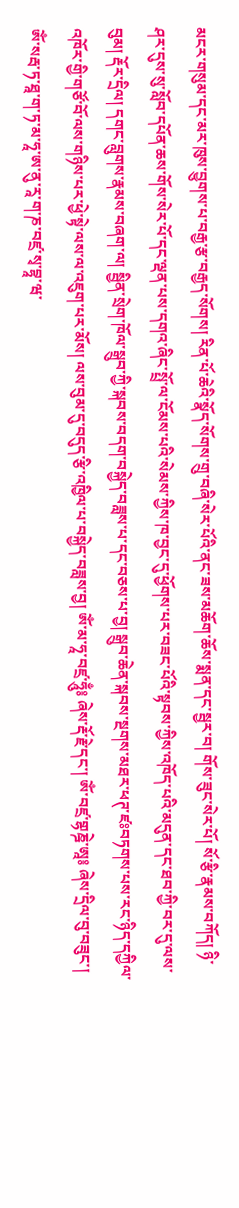མངར་གསུམ་དང་མར་ཁུས་བྱུགས་པ་བརྒྱ་རྩ་བརྒྱད་སོགས། རིན་པོ་ཆེའི་སྣོད་སོགས་གྲུ་བཞི་སེར་པོའི་ནང་ཟས་མཆོག་ཆོས་སྨན་དང་སྦྱར་བ། གོས་ཟུང་སེར་པོ། སོ་རྩི་རྣམས་བཀོད། ཉི་ཤར་དུས་སུ་སློབ་དཔོན་ཆས་གོས་སེར་པོ་དང་ལྡན་པས་དགའ་ཞིང་སྤྲོ་ལ་ངོམས་པའི་སེམས་ཀྱིས་ཁ་བྱང་དུ་ཕྱོགས་པར་བཟང་པོའི་སྟབས་ཀྱིས་འཁོད་པའི་མདུན་དང་ཐབ་ཀྱི་བར་དུ་ལས་བུམ། རྡོར་དྲིལ། དགང་བླུགས་རྣམས་བཞག་ལ། སྦྱིན་སྲེག་ཁོལ་སྒྲུབ་ཀྱི་སྐབས་བདག་བསྐྱེད་བཟླས་པ་དང་བཅས་པ་བྱ། སྒྲུབ་ཆེན་སྐབས་སྔགས་མཐར་ཕཊ་ཛཿབཏགས་པས་རང་ཉིད་དཀྱིལ་འཁོར་གྱི་གཙོ་བོ་ལས་གཉིས་པར་ཕྱེ་སྟེ་ལས་ལ་འཇུག་པར་མོས། ལས་བུམ་དུ་བདུད་རྩི་འཁྱིལ་པ་བསྐྱེད་བཟླས་བྱ། ཨོཾ་མ་ཧཱ་བཛྲ་ཧཱུྃ༔ ཞེས་རྡོ་རྗེ་དང་། ཨོཾ་བཛྲ་གྷཎྜེ་ཨཱ༔ ཞེས་དྲིལ་བུ་བཟུང་། ཨོཾ་སརྦ་ཏ་ཐཱ་ག་ཏ་མ་ཧཱ་ཨ་ནུ་རཱ་ག་ཎ་བཛྲ་སྭ་བྷཱ་ཝ་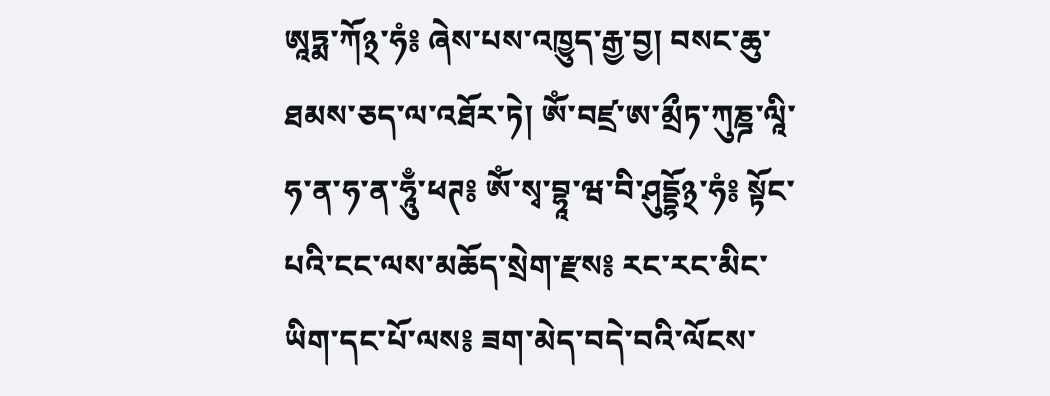ཨཱཏྨ་ཀོ྅་ཧཾ༔ ཞེས་པས་འཁྱུད་རྒྱ་བྱ། བསང་ཆུ་ཐམས་ཅད་ལ་འཐོར་ཏེ། ཨོཾ་བཛྲ་ཨ་མྲྀཏ་ཀུཎྜ་ལཱི་ཧ་ན་ཧ་ན་ཧཱུྃ་ཕཊ༔ ཨོཾ་སྭ་བྷཱ་ཝ་བི་ཤུདྡྷོ྅་ཧཾ༔ སྟོང་པའི་ངང་ལས་མཆོད་སྲེག་རྫས༔ རང་རང་མིང་ཡིག་དང་པོ་ལས༔ ཟག་མེད་བདེ་བའི་ལོངས་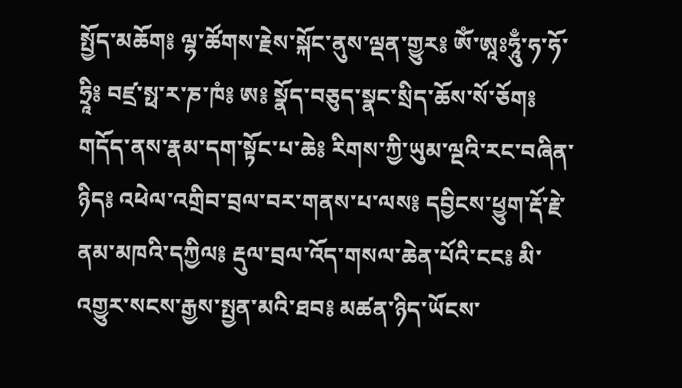སྤྱོད་མཆོག༔ ལྷ་ཚོགས་རྗེས་སྐོང་ནུས་ལྡན་གྱུར༔ ཨོཾ་ཨཱཿཧཱུྃ་ཧ་ཧོ་ཧྲཱི༔ བཛྲ་སྥ་ར་ཎ་ཁཾ༔ ཨ༔ སྣོད་བཅུད་སྣང་སྲིད་ཆོས་སོ་ཅོག༔ གདོད་ནས་རྣམ་དག་སྟོང་པ་ཆེ༔ རིགས་ཀྱི་ཡུམ་ལྔའི་རང་བཞིན་ཉིད༔ འཕེལ་འགྲིབ་བྲལ་བར་གནས་པ་ལས༔ དབྱིངས་ཕྱུག་རྡོ་རྗེ་ནམ་མཁའི་དཀྱིལ༔ རྡུལ་བྲལ་འོད་གསལ་ཆེན་པོའི་ངང༔ མི་འགྱུར་སངས་རྒྱས་སྤྱན་མའི་ཐབ༔ མཚན་ཉིད་ཡོངས་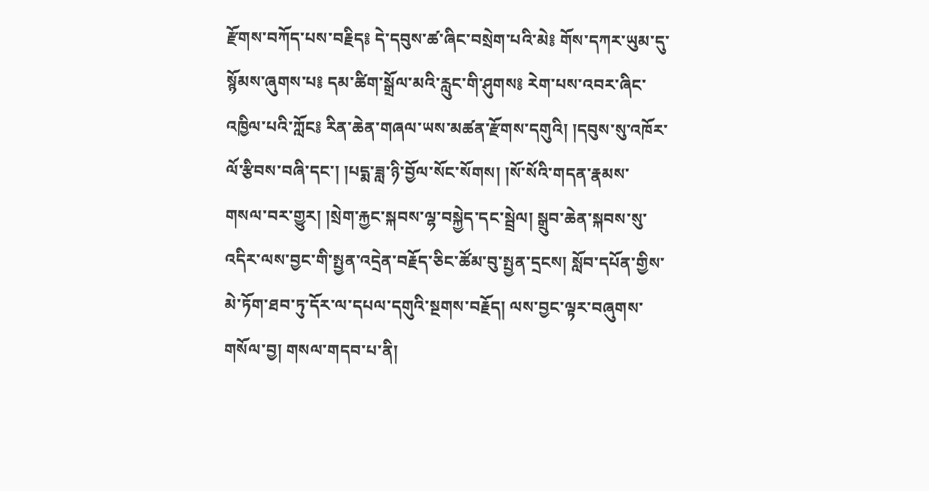རྫོགས་བཀོད་པས་བརྗིད༔ དེ་དབུས་ཚ་ཞིང་བསྲེག་པའི་མེ༔ གོས་དཀར་ཡུམ་དུ་སྙོམས་ཞུགས་པ༔ དམ་ཚིག་སྒྲོལ་མའི་རླུང་གི་ཤུགས༔ རེག་པས་འབར་ཞིང་འཁྱིལ་པའི་ཀློང༔ རིན་ཆེན་གཞལ་ཡས་མཚན་རྫོགས་དགུའི། །དབུས་སུ་འཁོར་ལོ་རྩིབས་བཞི་དང་། །པདྨ་ཟླ་ཉི་བྱོལ་སོང་སོགས། །སོ་སོའི་གདན་རྣམས་གསལ་བར་གྱུར། །སྲེག་རྐྱང་སྐབས་ལྷ་བསྐྱེད་དང་སྦྲེལ། སྒྲུབ་ཆེན་སྐབས་སུ་འདིར་ལས་བྱང་གི་སྤྱན་འདྲེན་བརྗོད་ཅིང་ཚོམ་བུ་སྤྱན་དྲངས། སློབ་དཔོན་གྱིས་མེ་ཏོག་ཐབ་ཏུ་དོར་ལ་དཔལ་དགུའི་སྔགས་བརྗོད། ལས་བྱང་ལྟར་བཞུགས་གསོལ་བྱ། གསལ་གདབ་པ་ནི།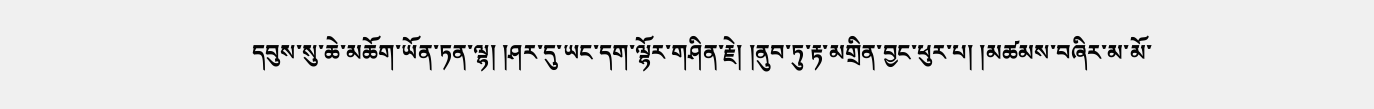དབུས་སུ་ཆེ་མཆོག་ཡོན་ཏན་ལྷ། །ཤར་དུ་ཡང་དག་ལྷོར་གཤིན་རྗེ། །ནུབ་ཏུ་རྟ་མགྲིན་བྱང་ཕུར་པ། །མཚམས་བཞིར་མ་མོ་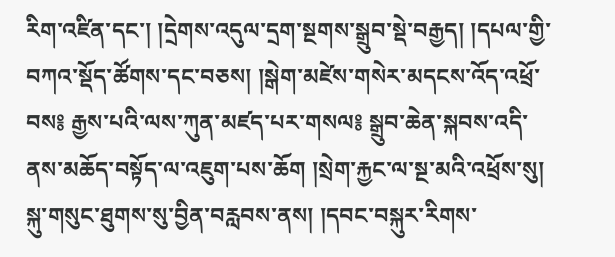རིག་འཛིན་དང་། །དྲེགས་འདུལ་དྲག་སྔགས་སྒྲུབ་སྡེ་བརྒྱད། །དཔལ་གྱི་བཀའ་སྡོད་ཚོགས་དང་བཅས། །སྒེག་མཛེས་གསེར་མདངས་འོད་འཕྲོ་བས༔ རྒྱས་པའི་ལས་ཀུན་མཛད་པར་གསལ༔ སྒྲུབ་ཆེན་སྐབས་འདི་ནས་མཆོད་བསྟོད་ལ་འཇུག་པས་ཆོག །སྲེག་རྐྱང་ལ་སྔ་མའི་འཕྲོས་སུ། སྐུ་གསུང་ཐུགས་སུ་བྱིན་བརླབས་ནས། །དབང་བསྐུར་རིགས་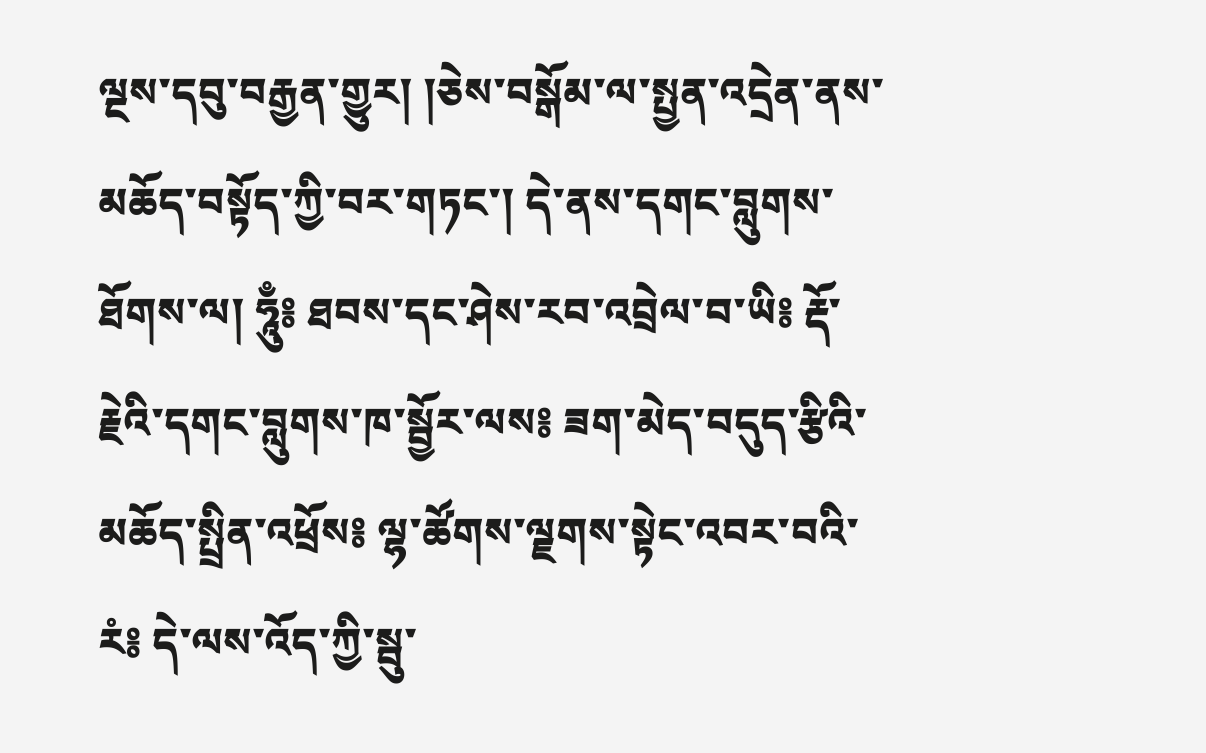ལྔས་དབུ་བརྒྱན་གྱུར། །ཅེས་བསྒོམ་ལ་སྤྱན་འདྲེན་ནས་མཆོད་བསྟོད་ཀྱི་བར་གཏང་། དེ་ནས་དགང་བླུགས་ཐོགས་ལ། ཧཱུྃ༔ ཐབས་དང་ཤེས་རབ་འབྲེལ་བ་ཡི༔ རྡོ་རྗེའི་དགང་བླུགས་ཁ་སྦྱོར་ལས༔ ཟག་མེད་བདུད་རྩིའི་མཆོད་སྤྲིན་འཕྲོས༔ ལྷ་ཚོགས་ལྗགས་སྟེང་འབར་བའི་རཾ༔ དེ་ལས་འོད་ཀྱི་སྦུ་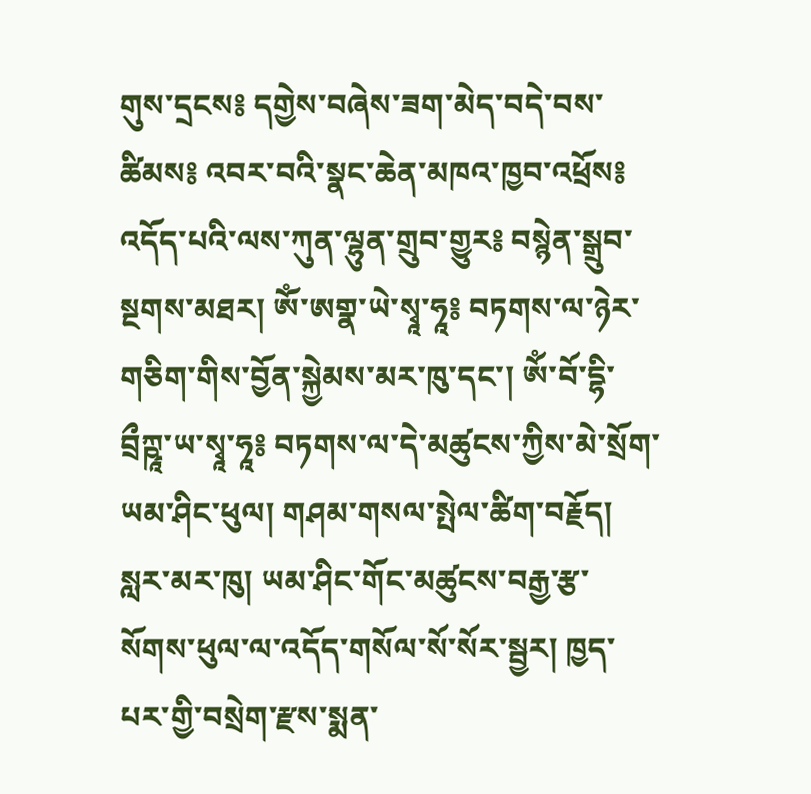གུས་དྲངས༔ དགྱེས་བཞེས་ཟག་མེད་བདེ་བས་ཚིམས༔ འབར་བའི་སྣང་ཆེན་མཁའ་ཁྱབ་འཕྲོས༔ འདོད་པའི་ལས་ཀུན་ལྷུན་གྲུབ་གྱུར༔ བསྙེན་སྒྲུབ་སྔགས་མཐར། ཨོཾ་ཨགྣ་ཡེ་སྭཱ་ཧཱ༔ བཏགས་ལ་ཉེར་གཅིག་གིས་བྱོན་སྐྱེམས་མར་ཁུ་དང་། ཨོཾ་བོ་དྷི་བྲྀཀྵཱ་ཡ་སྭཱ་ཧཱ༔ བཏགས་ལ་དེ་མཚུངས་ཀྱིས་མེ་སྲོག་ཡམ་ཤིང་ཕུལ། གཤམ་གསལ་སྤེལ་ཚིག་བརྗོད། སླར་མར་ཁུ། ཡམ་ཤིང་གོང་མཚུངས་བརྒྱ་རྩ་སོགས་ཕུལ་ལ་འདོད་གསོལ་སོ་སོར་སྦྱར། ཁྱད་པར་གྱི་བསྲེག་རྫས་སྨན་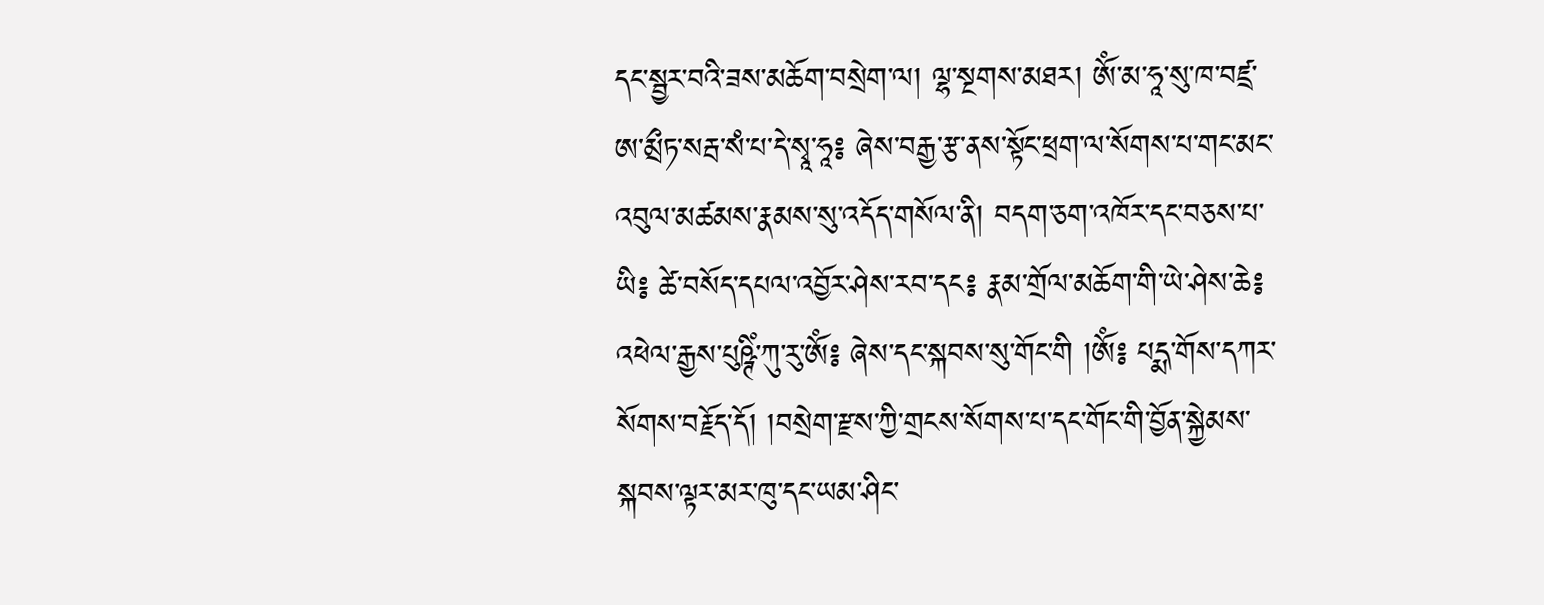དང་སྦྱར་བའི་ཟས་མཆོག་བསྲེག་ལ། ལྷ་སྔགས་མཐར། ཨོཾ་མ་ཧཱ་སུ་ཁ་བཛྲ་ཨ་མྲྀཏ་སརྦ་སཾ་པ་དེ་སྭཱ་ཧཱ༔ ཞེས་བརྒྱ་རྩ་ནས་སྟོང་ཕྲག་ལ་སོགས་པ་གང་མང་འབུལ་མཚམས་རྣམས་སུ་འདོད་གསོལ་ནི། བདག་ཅག་འཁོར་དང་བཅས་པ་ཡི༔ ཚེ་བསོད་དཔལ་འབྱོར་ཤེས་རབ་དང༔ རྣམ་གྲོལ་མཆོག་གི་ཡེ་ཤེས་ཆེ༔ འཕེལ་རྒྱས་པུཥྚིཾ་ཀུ་རུ་ཨོཾ༔ ཞེས་དང་སྐབས་སུ་གོང་གི །ཨོཾ༔ པདྨ་གོས་དཀར་སོགས་བརྗོད་དོ། །བསྲེག་རྫས་ཀྱི་གྲངས་སོགས་པ་དང་གོང་གི་བྱོན་སྐྱེམས་སྐབས་ལྟར་མར་ཁུ་དང་ཡམ་ཤིང་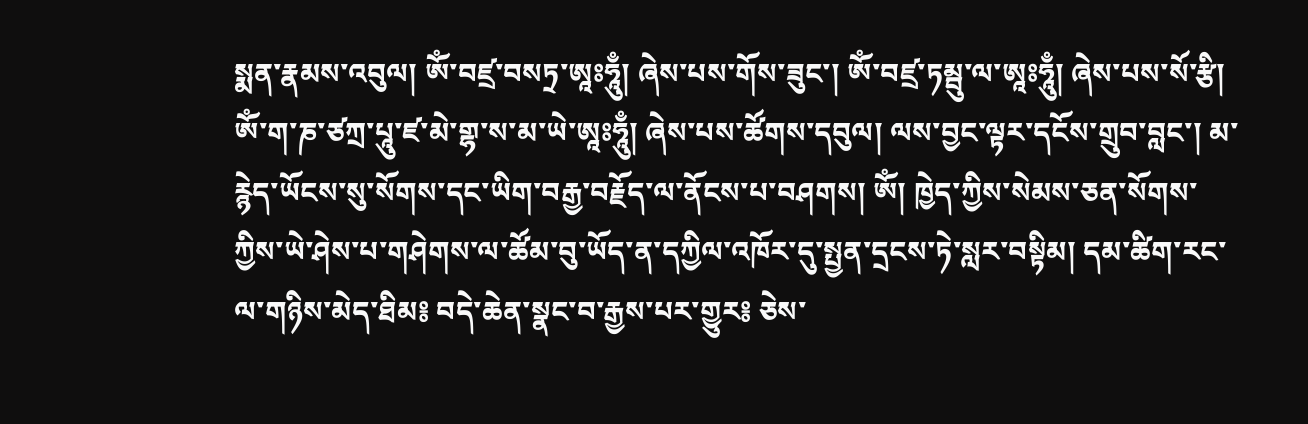སྨན་རྣམས་འབུལ། ཨོཾ་བཛྲ་བསཏྲ་ཨཱཿཧཱུྃ། ཞེས་པས་གོས་ཟུང་། ཨོཾ་བཛྲ་ཏམྦུ་ལ་ཨཱཿཧཱུྃ། ཞེས་པས་སོ་རྩི། ཨོཾ་ག་ཎ་ཙཀྲ་པཱུ་ཛ་མེ་གྷ་ས་མ་ཡེ་ཨཱཿཧཱུྃ། ཞེས་པས་ཚོགས་དབུལ། ལས་བྱང་ལྟར་དངོས་གྲུབ་བླང་། མ་རྙེད་ཡོངས་སུ་སོགས་དང་ཡིག་བརྒྱ་བརྗོད་ལ་ནོངས་པ་བཤགས། ཨོཾ། ཁྱེད་ཀྱིས་སེམས་ཅན་སོགས་ཀྱིས་ཡེ་ཤེས་པ་གཤེགས་ལ་ཚོམ་བུ་ཡོད་ན་དཀྱིལ་འཁོར་དུ་སྤྱན་དྲངས་ཏེ་སླར་བསྟིམ། དམ་ཚིག་རང་ལ་གཉིས་མེད་ཐིམ༔ བདེ་ཆེན་སྣང་བ་རྒྱས་པར་གྱུར༔ ཅེས་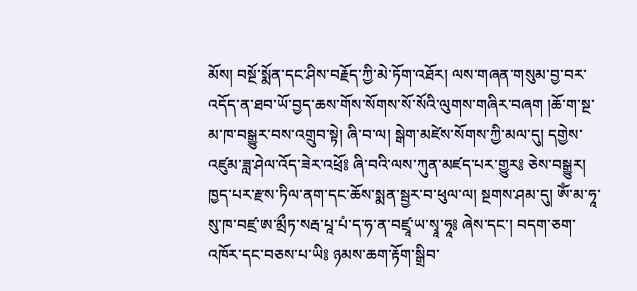མོས། བསྔོ་སྨོན་དང་ཤིས་བརྗོད་ཀྱི་མེ་ཏོག་འཐོར། ལས་གཞན་གསུམ་བྱ་བར་འདོད་ན་ཐབ་ཡོ་བྱད་ཆས་གོས་སོགས་སོ་སོའི་ལུགས་གཞིར་བཞག །ཆོ་ག་སྔ་མ་ཁ་བསྒྱུར་བས་འགྲུབ་སྟེ། ཞི་བ་ལ། སྒེག་མཛེས་སོགས་ཀྱི་མལ་དུ། དགྱེས་འཛུམ་ཟླ་ཤེལ་འོད་ཟེར་འཕྲོ༔ ཞི་བའི་ལས་ཀུན་མཛད་པར་གྱུར༔ ཅེས་བསྒྱུར། ཁྱད་པར་རྫས་ཏིལ་ནག་དང་ཆོས་སྨན་སྦྱར་བ་ཕུལ་ལ། སྔགས་ཤམ་དུ། ཨོཾ་མ་ཧཱ་སུ་ཁ་བཛྲ་ཨ་མྲྀཏ་སརྦ་པཱ་པཾ་ད་ཧ་ན་བཛྲཱ་ཡ་སྭཱ་ཧཱ༔ ཞེས་དང་། བདག་ཅག་འཁོར་དང་བཅས་པ་ཡི༔ ཉམས་ཆག་རྟོག་སྒྲིབ་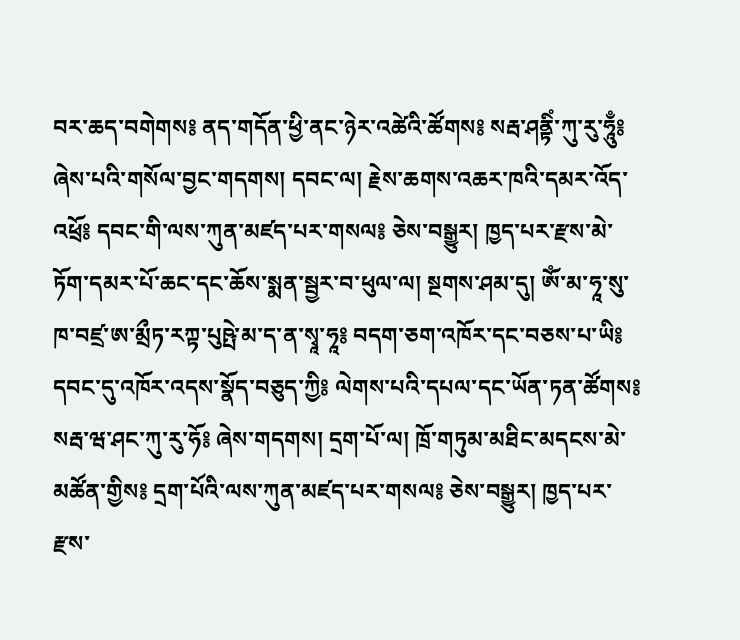བར་ཆད་བགེགས༔ ནད་གདོན་ཕྱི་ནང་ཉེར་འཚེའི་ཚོགས༔ སརྦ་ཤནྟིཾ་ཀུ་རུ་ཧཱུྃ༔ ཞེས་པའི་གསོལ་བྱང་གདགས། དབང་ལ། རྗེས་ཆགས་འཆར་ཁའི་དམར་འོད་འཕྲོ༔ དབང་གི་ལས་ཀུན་མཛད་པར་གསལ༔ ཅེས་བསྒྱུར། ཁྱད་པར་རྫས་མེ་ཏོག་དམར་པོ་ཆང་དང་ཆོས་སྨན་སྦྱར་བ་ཕུལ་ལ། སྔགས་ཤམ་དུ། ཨོཾ་མ་ཧཱ་སུ་ཁ་བཛྲ་ཨ་མྲྀཏ་རཀྟ་པུཥྤེ་མ་ད་ན་སྭཱ་ཧཱ༔ བདག་ཅག་འཁོར་དང་བཅས་པ་ཡི༔ དབང་དུ་འཁོར་འདས་སྣོད་བཅུད་ཀྱི༔ ལེགས་པའི་དཔལ་དང་ཡོན་ཏན་ཚོགས༔ སརྦ་ཝ་ཤང་ཀུ་རུ་ཧོ༔ ཞེས་གདགས། དྲག་པོ་ལ། ཁྲོ་གཏུམ་མཐིང་མདངས་མེ་མཚོན་གྱིས༔ དྲག་པོའི་ལས་ཀུན་མཛད་པར་གསལ༔ ཅེས་བསྒྱུར། ཁྱད་པར་རྫས་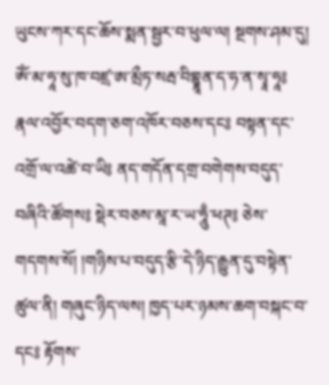ཡུངས་ཀར་དང་ཆོས་སྨན་སྦྱར་བ་ཕུལ་ལ། སྔགས་ཤམ་དུ། ཨོཾ་མ་ཧཱ་སུ་ཁ་བཛྲ་ཨ་མྲྀཏ་སརྦ་བིགྷྣཱན་ད་ཧ་ན་སྭཱ་ཧཱ༔ རྣལ་འབྱོར་བདག་ཅག་འཁོར་བཅས་དང༔ བསྟན་དང་འགྲོ་ལ་འཚེ་བ་ཡི༔ ནད་གདོན་དགྲ་བགེགས་བདུད་བཞིའི་ཚོགས༔ སྡེར་བཅས་མཱ་ར་ཡ་ཧཱུྃ་ཕཊ༔ ཅེས་གདགས་སོ། །གཉིས་པ་བདུད་རྩི་དེ་ཉིད་རྒྱུན་དུ་བསྟེན་ཚུལ་ནི། གཞུང་ཉིད་ལས། ཁྱད་པར་ཉམས་ཆག་བསྐང་བ་དང༔ རྟོགས་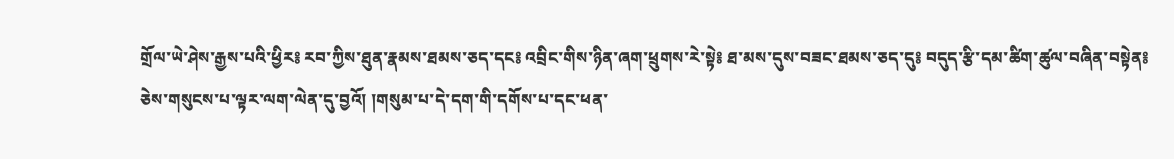གྲོལ་ཡེ་ཤེས་རྒྱས་པའི་ཕྱིར༔ རབ་ཀྱིས་ཐུན་རྣམས་ཐམས་ཅད་དང༔ འབྲིང་གིས་ཉིན་ཞག་ཕྲུགས་རེ་སྟེ༔ ཐ་མས་དུས་བཟང་ཐམས་ཅད་དུ༔ བདུད་རྩི་དམ་ཚིག་ཚུལ་བཞིན་བསྟེན༔ ཅེས་གསུངས་པ་ལྟར་ལག་ལེན་དུ་བྱའོ། །གསུམ་པ་དེ་དག་གི་དགོས་པ་དང་ཕན་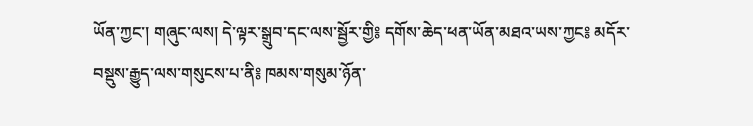ཡོན་ཀྱང་། གཞུང་ལས། དེ་ལྟར་སྒྲུབ་དང་ལས་སྦྱོར་གྱི༔ དགོས་ཆེད་ཕན་ཡོན་མཐའ་ཡས་ཀྱང༔ མདོར་བསྡུས་རྒྱུད་ལས་གསུངས་པ་ནི༔ ཁམས་གསུམ་ཉོན་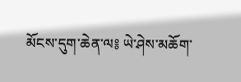མོངས་དུག་ཆེན་ལ༔ ཡེ་ཤེས་མཆོག་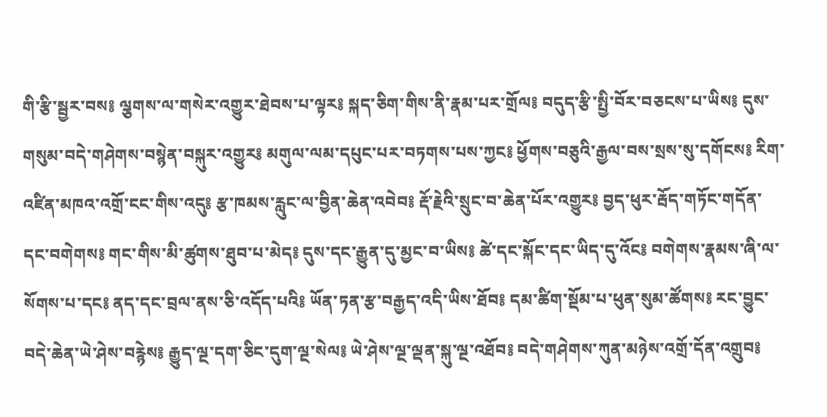གི་རྩི་སྦྱར་བས༔ ལྕགས་ལ་གསེར་འགྱུར་ཐེབས་པ་ལྟར༔ སྐད་ཅིག་གིས་ནི་རྣམ་པར་གྲོལ༔ བདུད་རྩི་སྤྱི་བོར་བཅངས་པ་ཡིས༔ དུས་གསུམ་བདེ་གཤེགས་བསྙེན་བསྐུར་འགྱུར༔ མགུལ་ལམ་དཔུང་པར་བཏགས་པས་ཀྱང༔ ཕྱོགས་བཅུའི་རྒྱལ་བས་སྲས་སུ་དགོངས༔ རིག་འཛིན་མཁའ་འགྲོ་ངང་གིས་འདུ༔ རྩ་ཁམས་རླུང་ལ་བྱིན་ཆེན་འབེབ༔ རྡོ་རྗེའི་སྲུང་བ་ཆེན་པོར་འགྱུར༔ བྱད་ཕུར་རྦོད་གཏོང་གདོན་དང་བགེགས༔ གང་གིས་མི་ཚུགས་ཐུབ་པ་མེད༔ དུས་དང་རྒྱུན་དུ་མྱང་བ་ཡིས༔ ཚེ་དང་སྐོང་དང་ཡིད་དུ་འོང༔ བགེགས་རྣམས་ཞི་ལ་སོགས་པ་དང༔ ནད་དང་བྲལ་ནས་ཅི་འདོད་པའི༔ ཡོན་ཏན་རྩ་བརྒྱད་འདི་ཡིས་ཐོབ༔ དམ་ཚིག་སྡོམ་པ་ཕུན་སུམ་ཚོགས༔ རང་བྱུང་བདེ་ཆེན་ཡེ་ཤེས་བརྙེས༔ རྒྱུད་ལྔ་དག་ཅིང་དུག་ལྔ་སེལ༔ ཡེ་ཤེས་ལྔ་ལྡན་སྐུ་ལྔ་འཐོབ༔ བདེ་གཤེགས་ཀུན་མཉེས་འགྲོ་དོན་འགྲུབ༔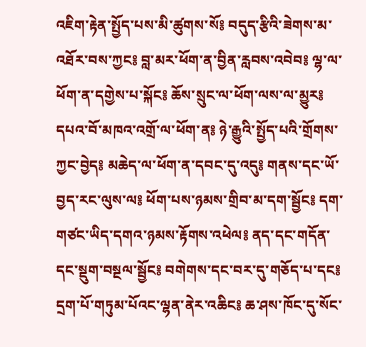འཇིག་རྟེན་སྤྱོད་པས་མི་ཚུགས་སོ༔ བདུད་རྩིའི་ཟེགས་མ་འཐོར་བས་ཀྱང༔ བླ་མར་ཕོག་ན་བྱིན་རླབས་འབེབ༔ ལྷ་ལ་ཕོག་ན་དགྱེས་པ་སྐོང༔ ཆོས་སྲུང་ལ་ཕོག་ལས་ལ་མྱུར༔ དཔའ་བོ་མཁའ་འགྲོ་ལ་ཕོག་ན༔ ཉེ་རྒྱུའི་སྤྱོད་པའི་གྲོགས་ཀྱང་བྱེད༔ མཆེད་ལ་ཕོག་ན་དབང་དུ་འདུ༔ གནས་དང་ཡོ་བྱད་རང་ལུས་ལ༔ ཕོག་པས་ཉམས་གྲིབ་མ་དག་སྦྱོང༔ དག་གཙང་ཡིད་དགའ་ཉམས་རྟོགས་འཕེལ༔ ནད་དང་གདོན་དང་སྡུག་བསྔལ་སྦྱོང༔ བགེགས་དང་བར་དུ་གཅོད་པ་དང༔ དྲག་པོ་གཏུམ་པོའང་ལྷན་ནེར་འཆིང༔ ཆ་ཤས་ཁོང་དུ་སོང་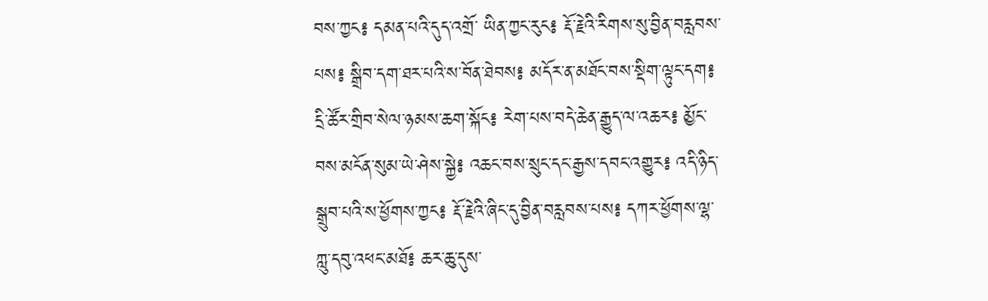བས་ཀྱང༔ དམན་པའི་དུད་འགྲོ་ ཡིན་ཀྱང་རུང༔ རྡོ་རྗེའི་རིགས་སུ་བྱིན་བརླབས་པས༔ སྒྲིབ་དག་ཐར་པའི་ས་བོན་ཐེབས༔ མདོར་ན་མཐོང་བས་སྡིག་ལྟུང་དག༔ དྲི་ཚོར་གྲིབ་སེལ་ཉམས་ཆག་སྐོང༔ རེག་པས་བདེ་ཆེན་རྒྱུད་ལ་འཆར༔ མྱོང་བས་མངོན་སུམ་ཡེ་ཤེས་སྐྱེ༔ འཆང་བས་སྲུང་དང་རྒྱས་དབང་འགྱུར༔ འདི་ཉིད་སྒྲུབ་པའི་ས་ཕྱོགས་ཀྱང༔ རྡོ་རྗེའི་ཞིང་དུ་བྱིན་བརླབས་པས༔ དཀར་ཕྱོགས་ལྷ་ཀླུ་དབུ་འཕང་མཐོ༔ ཆར་ཆུ་དུས་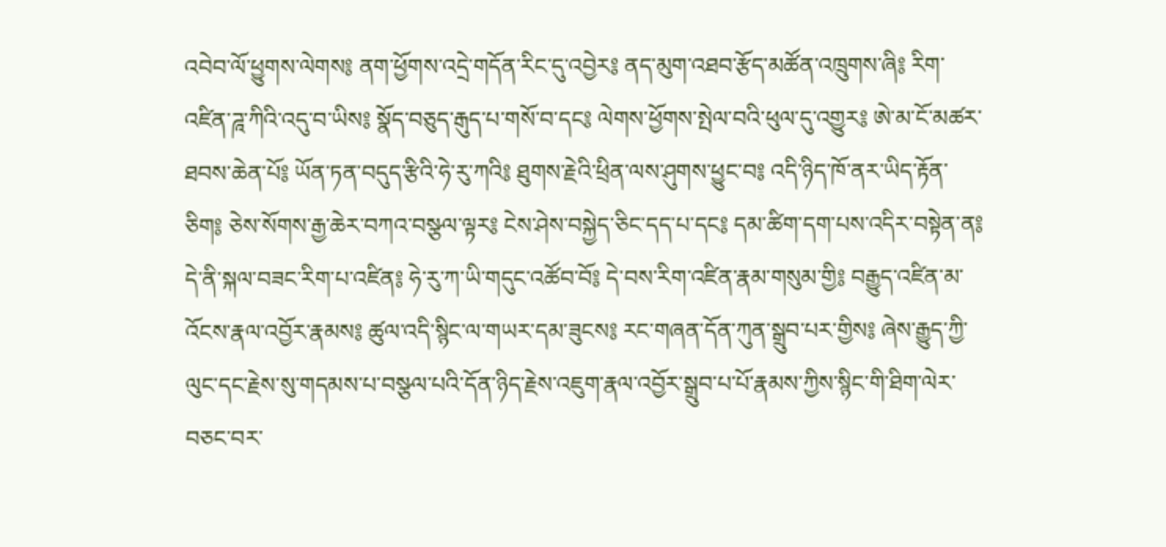འབེབ་ལོ་ཕྱུགས་ལེགས༔ ནག་ཕྱོགས་འདྲེ་གདོན་རིང་དུ་འབྱེར༔ ནད་མུག་འཐབ་རྩོད་མཚོན་འཁྲུགས་ཞི༔ རིག་འཛིན་ཌཱ་ཀིའི་འདུ་བ་ཡིས༔ སྣོད་བཅུད་རྒུད་པ་གསོ་བ་དང༔ ལེགས་ཕྱོགས་སྤེལ་བའི་ཕུལ་དུ་འགྱུར༔ ཨེ་མ་ངོ་མཚར་ཐབས་ཆེན་པོ༔ ཡོན་ཏན་བདུད་རྩིའི་ཧེ་རུ་ཀའི༔ ཐུགས་རྗེའི་ཕྲིན་ལས་ཤུགས་ཕྱུང་བ༔ འདི་ཉིད་ཁོ་ནར་ཡིད་རྟོན་ཅིག༔ ཅེས་སོགས་རྒྱ་ཆེར་བཀའ་བསྩལ་ལྟར༔ ངེས་ཤེས་བསྐྱེད་ཅིང་དད་པ་དང༔ དམ་ཚིག་དག་པས་འདིར་བསྟེན་ན༔ དེ་ནི་སྐལ་བཟང་རིག་པ་འཛིན༔ ཧེ་རུ་ཀ་ཡི་གདུང་འཚོབ་བོ༔ དེ་བས་རིག་འཛིན་རྣམ་གསུམ་གྱི༔ བརྒྱུད་འཛིན་མ་འོངས་རྣལ་འབྱོར་རྣམས༔ ཚུལ་འདི་སྙིང་ལ་གཡར་དམ་ཟུངས༔ རང་གཞན་དོན་ཀུན་སྒྲུབ་པར་གྱིས༔ ཞེས་རྒྱུད་ཀྱི་ལུང་དང་རྗེས་སུ་གདམས་པ་བསྩལ་པའི་དོན་ཉིད་རྗེས་འཇུག་རྣལ་འབྱོར་སྒྲུབ་པ་པོ་རྣམས་ཀྱིས་སྙིང་གི་ཐིག་ལེར་བཅང་བར་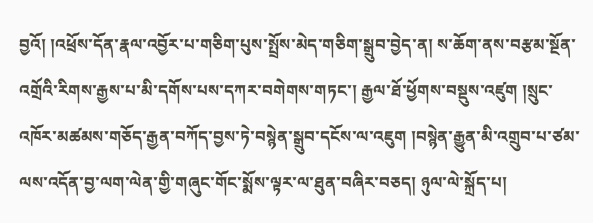བྱའོ། །འཕྲོས་དོན་རྣལ་འབྱོར་པ་གཅིག་པུས་སྤྲོས་མེད་གཅིག་སྒྲུབ་བྱེད་ན། ས་ཆོག་ནས་བརྩམ་སྔོན་འགྲོའི་རིགས་རྒྱས་པ་མི་དགོས་པས་དཀར་བགེགས་གཏང་། རྒྱལ་ཐོ་ཕྱོགས་བསྡུས་འཛུག །སྲུང་འཁོར་མཚམས་གཅོད་རྒྱན་བཀོད་བྱས་ཏེ་བསྙེན་སྒྲུབ་དངོས་ལ་འཇུག །བསྙེན་རྒྱུན་མི་འགྲུབ་པ་ཙམ་ལས་འདོན་བྱ་ལག་ལེན་གྱི་གཞུང་གོང་སྨོས་ལྟར་ལ་ཐུན་བཞིར་བཅད། ཉུལ་ལེ་སྐྲོད་པ།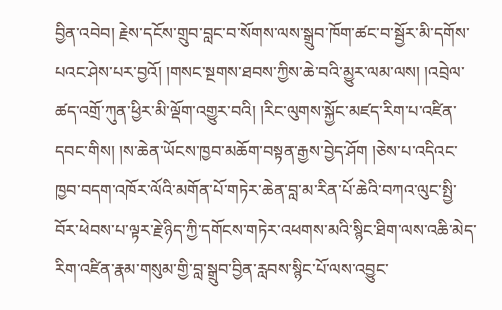བྱིན་འབེབ། རྗེས་དངོས་གྲུབ་བླང་བ་སོགས་ལས་སྒྲུབ་ཁོག་ཚང་བ་སྦྱོར་མི་དགོས་པའང་ཤེས་པར་བྱའོ། །གསང་སྔགས་ཐབས་ཀྱིས་ཆེ་བའི་མྱུར་ལམ་ལས། །འབྲེལ་ཚད་འགྲོ་ཀུན་ཕྱིར་མི་ལྡོག་འགྱུར་བའི། །རིང་ལུགས་སྐྱོང་མཛད་རིག་པ་འཛིན་དབང་གིས། །ས་ཆེན་ཡོངས་ཁྱབ་མཆོག་བསྟན་རྒྱས་བྱེད་ཤོག །ཅེས་པ་འདིའང་ཁྱབ་བདག་འཁོར་ལོའི་མགོན་པོ་གཏེར་ཆེན་བླ་མ་རིན་པོ་ཆེའི་བཀའ་ལུང་སྤྱི་བོར་ཕེབས་པ་ལྟར་རྗེ་ཉིད་ཀྱི་དགོངས་གཏེར་འཕགས་མའི་སྙིང་ཐིག་ལས་འཆི་མེད་རིག་འཛིན་རྣམ་གསུམ་གྱི་བླ་སྒྲུབ་བྱིན་རླབས་སྙིང་པོ་ལས་འབྱུང་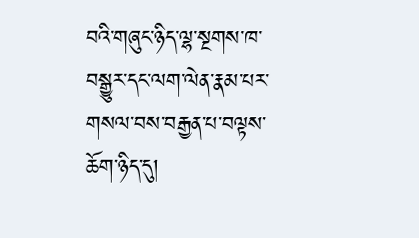བའི་གཞུང་ཉིད་ལྷ་སྔགས་ཁ་བསྒྱུར་དང་ལག་ལེན་རྣམ་པར་གསལ་བས་བརྒྱན་པ་བལྟས་ཆོག་ཉིད་དུ།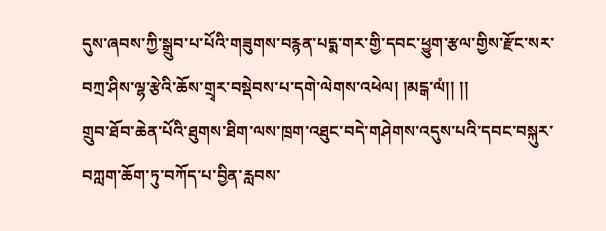དུས་ཞབས་ཀྱི་སྒྲུབ་པ་པོའི་གཟུགས་བརྙན་པདྨ་གར་གྱི་དབང་ཕྱུག་རྩལ་གྱིས་རྫོང་སར་བཀྲ་ཤིས་ལྷ་རྩེའི་ཆོས་གྲྭར་བསྡེབས་པ་དགེ་ལེགས་འཕེལ། །མངྒ་ལཾ།། །།
གྲུབ་ཐོབ་ཆེན་པོའི་ཐུགས་ཐིག་ལས་ཁྲག་འཐུང་བདེ་གཤེགས་འདུས་པའི་དབང་བསྐུར་བཀླག་ཆོག་ཏུ་བཀོད་པ་བྱིན་རླབས་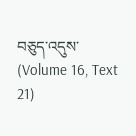བཅུད་འདུས་ (Volume 16, Text 21)